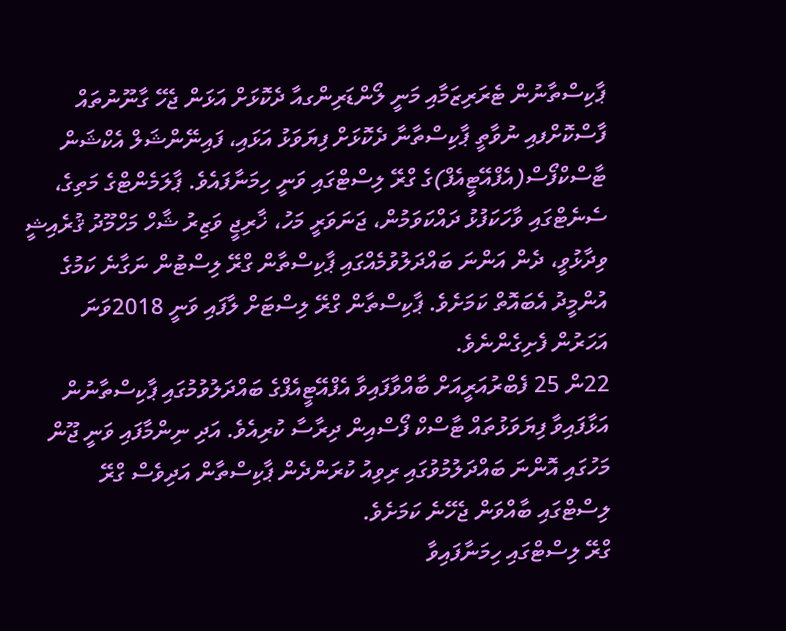ޕާކިސްތާނުން ޓެރަރިޒަމާއި މަނީ ލޯންޑަރިންގއާ ދެކޮޅަށް އަޅަން ޖެހޭ ގާނޫނުތައް ފާސްކޮށްފއި ނުވާތީ ޕާކިސްތާނާ ދެކޮޅަށް ފިޔަވަޅު އަޅައި، ފައިނޭންޝަލް އެކްޝަން ޓާސްކްފޯސް(އެފްއޭޓީއެފް)ގެ ގްރޭ ލިސްޓްގައި ވަނީ ހިމަނާފައެވެ. ޕާލަމެންޓްގެ މަތިގެ، ސެނެޓްގައި ވާހަކަފުޅު ދައްކަވަމުން، ޖަނަވަރީ މަހު، ޚާރިޖީ ވަޒިރު ޝާހް މަހްމޫދު ޤުރެއިޝީ ވިދާޅުވީ، ދެން އަންނަ ބައްދަލުވުމެއްގައި ޕާކިސްތާން ގްރޭ ލިސްޓުން ނަގާނެ ކަމުގެ އުންމީދު އެބައޮތް ކަމަށެވެ. ޕާކިސްތާން ގްރޭ ލިސްޓަށް ލާފައި ވަނީ 2018ވަނަ އަހަރުން ފެށިގެންނެވެ.
22ން 25 ފެބްރުއަރީއަށް ބާއްވާފައިވާ އެފްއޭޓީއެފްގެ ބައްދަލުވުމުގައި ޕާކިސްތާނުން އަޅާފައިވާ ފިޔަވަޅުތައް ޓާސްކް ފޯސްއިން ދިރާސާ ކުރިއެވެ. އަދި ނިންމާފައި ވަނީ ޖޫން މަހުގައި އޮންނަ ބައްދަލުމުވުގައި ރިވިއު ކުރަންދެން ޕާކިސްތާން އަދިވެސް ގްރޭ ލިސްޓްގައި ބާއްވަން ޖެހޭނެ ކަމަށެވެ.
ގްރޭ ލިސްޓްގައި ހިމަނާފައިވާ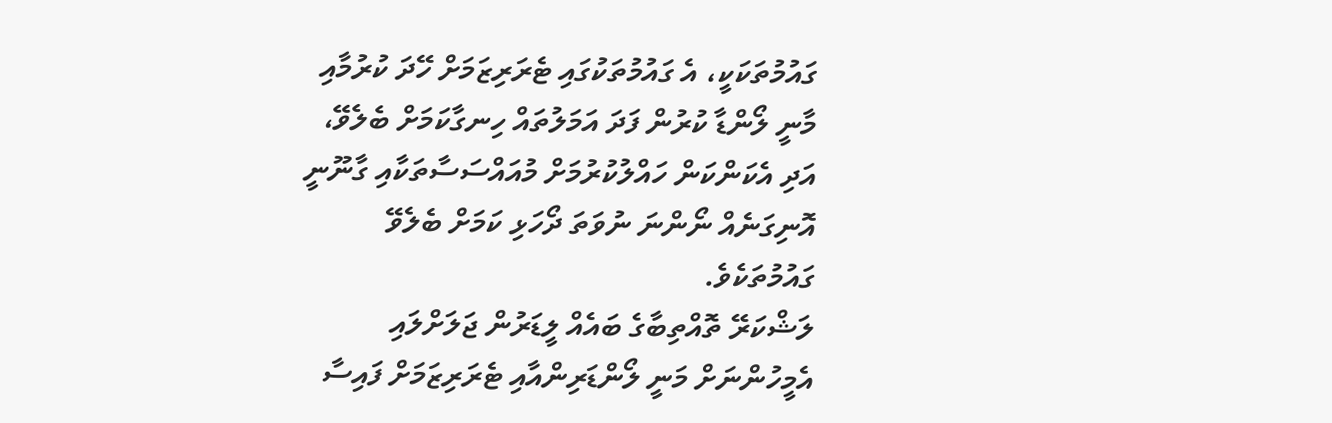ގައުމުތަކަކީ، އެ ގައުމުތަކުގައި ޓެރަރިޒަމަށް ހޭދަ ކުރުމާއި މާނީ ލޯންޑާ ކުރުން ފަދަ އަމަލުތައް ހިނގާކަމަށް ބެލެވޭ، އަދި އެކަންކަން ހައްލުކުރުމަށް މުއައްސަސާތަކާއި ގާނޫނީ އޮނިގަނެއް ނޯންނަ ނުވަތަ ދޯހަޅި ކަމަށް ބެލެވޭ ގައުމުތަކެވެ.
ލަޝްކަރޭ ތޮއްތިބާގެ ބައެއް ލީޑަރުން ޖަލަށްލައި އެމީހުންނަށް މަނީ ލޯންޑަރިންއާއި ޓެރަރިޒަމަށް ފައިސާ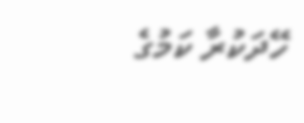ހޭދަކުރާ ކަމުގެ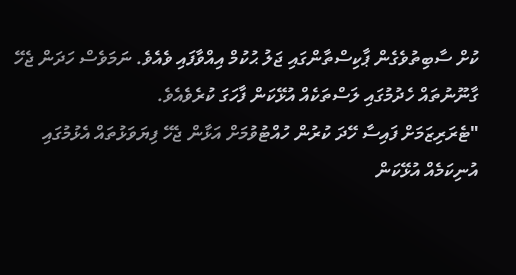ކުށް ސާބިތުވެގެން ޕާކިސްތާންގައި ޖަލު ޙުކުމް އިއްވާފައި ވެއެވެ. ނަމަވެސް ހަދަން ޖެހޭ ގާނޫނުތައް ހެދުމުގައި ލަސްތަކެއް އުޅޭކަން ފާހަގަ ކުރެވެއެވެ.
"ޓެރަރިޒަމަށް ފައިސާ ހޭދަ ކުރުން ހުއްޓުވުމަށް އަޅާން ޖެހޭ ފިޔަވަޅުތައް އެޅުމުގައި އުނިކަމެއް އުޅޭކަން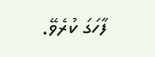ފާހަގަ ކުރެވޭ.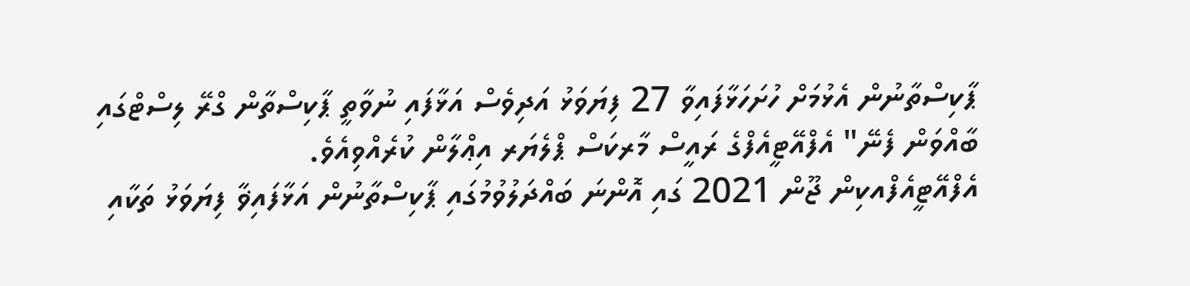ޕާކިސްތާނުން އެޅުމަށް ހުށަހަޅާފައިވާ 27 ފިޔަވަޅު އަދިވެސް އަޅާފައި ނުވާތީ ޕާކިސްތާން ގްރޭ ލިސްޓްގައި ބާއްވަން ފެނޭ" އެފްއޭޓީއެފްގެ ރައީސް މާރކަސް ޕްލެޔަރ އިޢްލާން ކުރެއްވިއެވެ.
އެފްއޭޓީއެފްއކިން ޖޫން 2021 ގައި އޮންނަ ބައްދަލުވުމުގައި ޕާކިސްތާނުން އަޅާފައިޥާ ފިޔަވަޅު ތަކާއި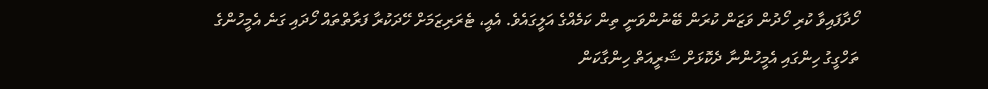ހޯދާފައިވާ ކުރި ހޯދުން ވަޒަން ކުރަން ބޭނުންވަނީ ތިން ކަމެއްގެ އަލީގައެވެ. އެއީ، ޓެރަރިޒަމަށް ހޭދަކުރާ ފަރާތްތައް ހޯދައި ގަނެ އެމީހުންގެ ތަހްގީގު ހިންގައި އެމީހުންނާ ދެކޮޅަށް ޝަރީއަތް ހިންގާކަން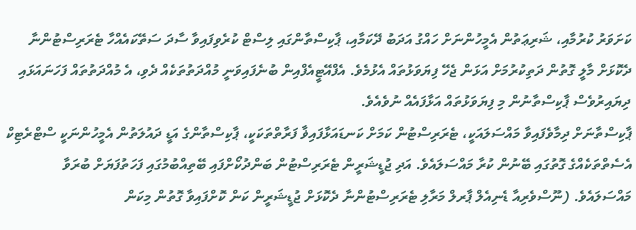ކަށަވަރު ކުރުމާއި، ޝަރިޢަތުން އެމީހުންނަށް ހައްގު އަދަބު ދޭކަމާއި، ޕާކިސްތާންގައި ލިސްޓް ކުރެވިފައިވާ ސާދަ ސަތޭކައެއްހާ ޓެރަރިސްޓުންނާ ދެކޮޅަށް މާލީ ގޮތުން ދަތިކުރުމަށް އަޅަން ޖެހޭ ފިޔަވަޅުތައް އެޅުމެވެ. އެފްއޭޓީއެފްއިން ބުނެފައިވަނީ މުއްދަތުތަކެއް ދެވި، އެ މުއްދަތުތައް ފަހަނައަޅައި ދިޔައިރުވެސް ޕާކިސްތާނުން މި ފިޔަވަޅުތައް އަޅާފައެއް ނުވެއެވެ.
ޕާކިސްތާނަށް ދިމާވެފައިވާ މައްސަލައަކީ، ޓެރަރިސްޓުން ކަމަށް ކަނޑައަޅާފައިޥާ ފަރާތްތަކަކީ، ޕާކިސްތާންގެ އަޑީ ދައުލަތުން އެމީހުންނަކީ ސްޓްރެޓިކް އެސެތްތަކެއްގެ ގޮތުގައި ބޭނުން ކުރާ މައްސަލައެވެ. އަދި ޖުޑީޝަރީން ޓެރަރިސްޓުން ބަންދުކޯށްފައި ބޭތިއްބުމުގައި ފަހަތުފަޔަށް ބުރަވާ މައްސަލައެވެ. (ނޫސްވެރިއާ ޑެނިއެލް ޕާރލް މަރާލި ޓެރަރިސްޓުންނާ ދެކޮޅަށް ޖުޑީޝަރީން ކަން ކޮށްފައިވާ ގޮތުން މިކަން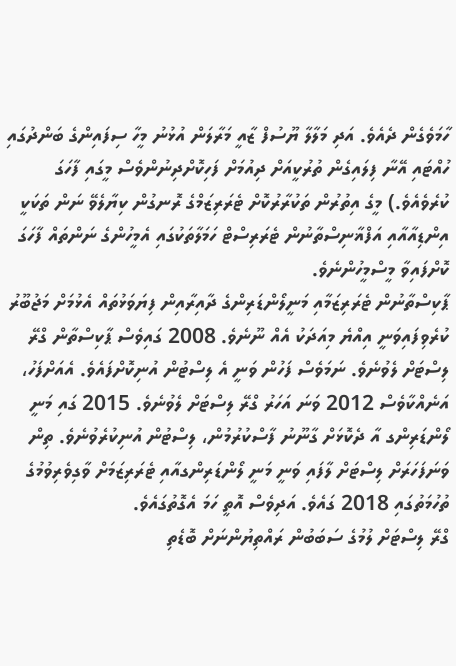ހާމަވެގެން ދެއެވެ. އަދި މަލާލާ ޔޫސުފް ޒާއީ މަރާލަން އުޅުނު މީހާ ސިފައިންގެ ބަންދުގައި ހުއްޓައި އޭނާ ފިލައިގެން ތުރުކީއަށް ދިއުމަށް ފަހިކޮށްދިނުންވެސް މީގައި ފާހަގަ ކުރެވެއެވެ.) މީގެ އިތުރުން ތަކުރާރުކޮށް ޓެރަރިޒަމްގެ ރޮނގުން ކިޔާލެވޭ ނަން ތަކަކީ އިންޑިއާއާއި އަފްޣާނިސްތާނުން ޓެރަރިސްޓް ހަމަލާތަކުގައި އެމީހުންގެ ނަންތައް ފާހަގަ ކޮށްފައިވާ މީސްމީހުންނެވެ.
ޕާކިސްތާނުން ޓެރަރިޒަމާއި މަނީލޯންޑަރިންގެ ދާއިރާއިން ފިޔަވަޅުތައް އެޅުމަށް މަޖުބޫރު ކުރެވިފައިވަނީ އިއްޔެ މިއަދަކު އެއް ނޫނެވެ. 2008 ގައިވެސް ޕާކިސްތާން ގްރޭ ލިސްޓަށް ލެވުނެވެ. ނަމަވެސް ފަހުން ވަނީ އެ ލިސްޓުން އުނިކޮށްފައެވެ. އެއަށްފަހު، އަނެއްކާވެސް 2012 ވަނަ އަހަރު ގްރޭ ލިސްޓަށް ލެވުނެވެ. 2015 ގައި މަނީ ލޯންޑަރިންގ އާ ދެކޮޅަށް ގާނޫނު ފާސްކުރުމުން، ލިސްޓުން އުނިކުރެވުނެވެ. ތިން ވަނަފަހަރަށް ލިސްޓަށް ލާފައި ވަނީ މަނީ ލޯންޑަރިންގއާއި ޓެރަރިޒަމަށް ވާގިވެރިވުމުގެ ތުހުމަތުގައި 2018 ގައެވެ. އަދިވެސް އޮތީ ހަމަ އެގޮތުގައެވެ.
ގްރޭ ލިސްޓަށް ލުމުގެ ސަބަބުން ރައްތިޔުންނަށް ބޮޑެތި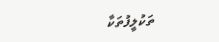ތަކުލީފުތަކާ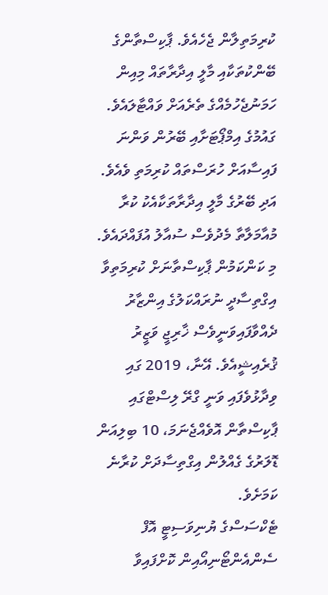ކުރިމަތިލާން ޖެހެއެވެ. ޕާކިސްތާންގެ ބޭންކުތަކާއި މާލީ އިދާރާތައް މިއިން ހަމަނުޖެހުމެއްގެ ތެރެއަށް ވައްޓާލައެވެ. ގައުމުގެ އިމްޕޯޓަށާއި ބޭރުން ވަންނަ ފައިސާއަށް ހުރަސްތައް ކުރިމަތި ވެއެވެ. އަދި ބޭރުގެ މާލީ އިދާރާތަކާއެކު ކުރާ މުއާމަލާތާ މެދުވެސް ސުއާލު އުފައްދައެވެ. މި ކަންކަމުން ޕާކިސްތާނަށް ކުރިމަތިވާ އިގްތިސާދީ ނުރައްކަލުގެ އިންޒާރު ދެއްވާފައިވަނީވެސް ޚާރިޖީ ވަޒީރު ޤުރެއިޝީއެވެ. އޭނާ، 2019 ގައި ވިދާޅުވެފައި ވަނީ ގްރޭ ލިސްޓްގައި ޕާކިސްތާން އޮވެއްޖެނަމަ، 10 ބިލިއަން ޑޮލަރުގެ ގެއްލުން އިގްތިސާދަށް ކުރާނެ ކަމަށެވެ.
ޓެކްސަސްގެ ޔުނިވަސިޓީ އޮފް ސެންއެންޓޯނިއޯއިން ކޮށްފައިވާ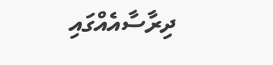ދިރާސާއެއްގައި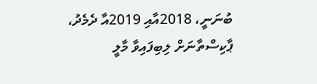ބުނަނީ، 2018އާއި 2019އާ ދެމެދު، ޕާކިސްތާނަށް ލިބިފައިވާ މާލީ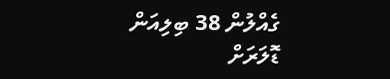ގެއްލުން 38 ބިލިއަން ޑޮލަރަށް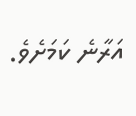އަރާނެ ކަމަށެވެ.